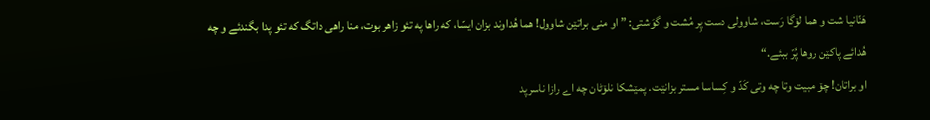هَنّانیا شت و هما لۆگا رَست، شاوولی دست پِر مُشت و گوَشتی: ”او منی براتێن شاوول! هما هُداوند بزان ایسّا، که راها په تئو زاهر بوت، منا راهی داتگ که تئو پدا بگندئے و چه هُدائے پاکێن روها پُرّ ببئے.“
او براتان! چۆ مبیت وتا چه وتی کَدّ و کِساسا مستر بزانێت. پمێشکا نلۆٹان چه اے رازا ناسرپد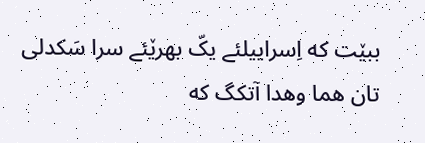ببێت که اِسراییلئے یکّ بهرێئے سرا سَکدلی تان هما وهدا آتکگ که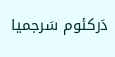دَرکئوم سَرجمیا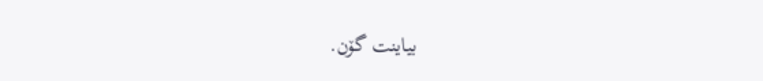بیاینت گۆن.